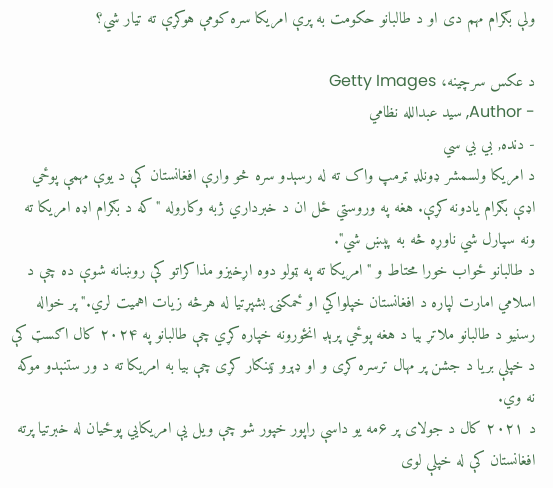ولې بګرام مهم دی او د طالبانو حکومت به پرې امریکا سره کومې هوکړې ته تیار شي؟

د عکس سرچینه، Getty Images
- Author, سید عبدالله نظامي
- دنده, بي بي سي
د امریکا ولسمشر ډونلډ ټرمپ واک ته له رسېدو سره څو وارې افغانستان کې د یوې مهمې پوځي اډې بګرام یادونه کړې. هغه په وروستي ځل ان د خبرداري ژبه وکاروله "که د بګرام اډه امریکا ته ونه سپارل شي ناوړه څه به پېښ شي".
د طالبانو ځواب خورا محتاط و " امریکا ته په ټولو دوه اړخیزو مذاکراتو کې روښانه شوې ده چې د اسلامي امارت لپاره د افغانستان خپلواکي او ځمکنۍ بشپړتیا له هرڅه زیات اهمیت لري." پر خواله رسنیو د طالبانو ملاتړ بیا د هغه پوځي پرېډ انځورونه خپاره کړي چې طالبانو په ۲۰۲۴ کال اګسټ کې د خپلې بریا د جشن پر مهال ترسره کړی و او ډېرو ټینګار کړی چې بیا به امریکا ته د ور ستنېدو موکه نه وي.
د ۲۰۲۱ کال د جولای پر ۶مه یو داسې راپور خپور شو چې ویل یې امریکايي پوځيان له خبرتیا پرته افغانستان کې له خپلې لوی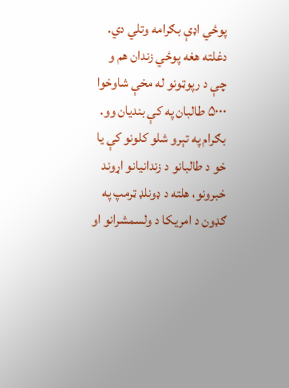پوځي اډې بګرامه وتلي دي. دغلته هغه پوځي زندان هم و چې د رپوټونو له مخې شاوخوا ۵۰۰۰ طالبان په کې بندیان وو.
بګرام په تېرو شلو کلونو کې یا خو د طالبانو د زندانیانو اړوند خبرونو، هلته د ډونلډ ټرمپ په ګډون د امریکا د ولسمشرانو او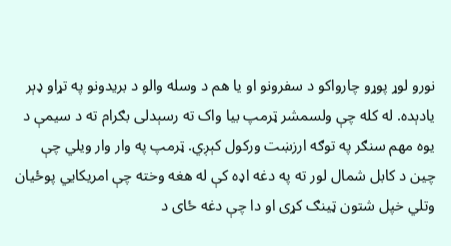نورو لوړ پوړو چارواکو د سفرونو او یا هم د وسله والو د بریدونو په تړاو ډېر یادېده. له کله چې ولسمشر ټرمپ بیا واک ته رسېدلی بګرام ته د سیمې د یوه مهم سنګر په توګه ارزښت ورکول کېږي. ټرمپ په وار وار ویلي چې چین د کابل شمال لور ته په دغه اډه کې له هغه وخته چې امریکایي پوځيان وتلي خپل شتون ټینګ کړی او دا چې دغه ځای د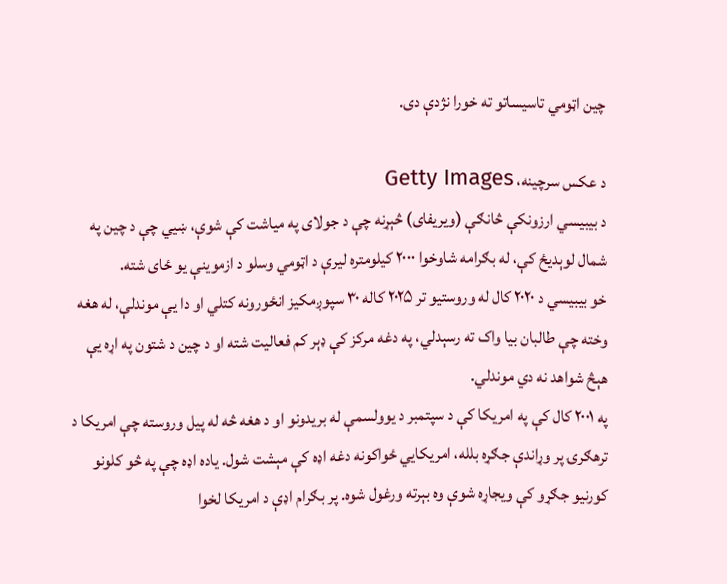چین اټومي تاسیساتو ته خورا نژدې دی.

د عکس سرچینه، Getty Images
د بيبيسي ارزونکې څانګې (ویريفای) څېړنه چې د جولای په میاشت کې شوې، ښيي چې د چين په شمال لوېديځ کې، له بګرامه شاوخوا ۲۰۰۰ کيلومتره لیرې د اټومي وسلو د ازموينې يو ځای شته.
خو بيبيسي د ۲۰۲۰ کال له وروستیو تر ۲۰۲۵ کاله ۳۰ سپوږمکيز انځورونه کتلي او دا یې موندلې، له هغه وخته چې طالبان بیا واک ته رسېدلي، په دغه مرکز کې ډېر کم فعالیت شته او د چين د شتون په اړه يې هېڅ شواهد نه دي موندلي.
په ۲۰۰۱ کال کې په امریکا کې د سپتمبر د یوولسمې له بریدونو او د هغه څه له پیل وروسته چې امریکا د ترهګرۍ پر وړاندې جګړه بلله، امریکایي ځواکونه دغه اډه کې مېشت شول. یاده اډه چې په څو کلونو کورنیو جګړو کې ویجاړه شوې وه بېرته ورغول شوه. پر بګرام اډې د امریکا لخوا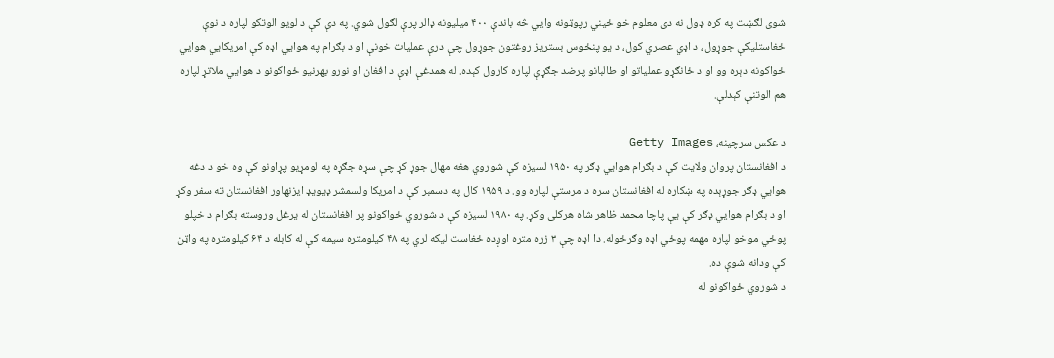شوی لګښت په کره ډول نه دی معلوم خو ځیني رپوټونه وايي څه باندې ۴۰۰ میلیونه ډالر پرې لګول شوي. په دې کې د لویو الوتکو لپاره د نوې ځغاستلیکې جوړول، د اډي عصري کول، د یو پنځوس بستریز روغتون جوړول چې درې عملیات خونې او د بګرام په هوايي اډه کې امریکايي هوايي ځواکونه دېره وو او د ځانګړو عملیاتو او طالبانو پرضد جګړې لپاره کارول کېده. له همدغې اډې د افغان او نورو بهرنیو ځواکونو د هوايي ملاتړ لپاره هم الوتنې کېدلې.

د عکس سرچینه، Getty Images
د افغانستان پروان ولایت کې د بګرام هوايي ډګر په ۱۹۵۰ لسیزه کې شوروي هغه مهال جوړ کړ چې سړه جګړه په لومړیو پړاونو کې وه خو د دغه هوايي ډګر جوړېده په ښکاره له افغانستان سره د مرستې لپاره وو. د ۱۹۵۹ کال په دسمبر کې د امریکا ولسمشر ډیویډ ایزنهاور افغانستان ته سفر وکړ او د بګرام هوايي ډګر کې یې پاچا محمد ظاهر شاه هرکلی وکړ. په ۱۹۸۰ لسیزه کې د شوروي ځواکونو پر افغانستان له یرغل وروسته بګرام د خپلو پوځي موخو لپاره مهمه پوځي اډه وګرځوله. دا اډه چې ۳ زره متره اوږده ځغاست لیکه لري په ۴۸ کیلومتره سیمه کې له کابله د ۶۴ کیلومتره په واټن کې ودانه شوې ده.
د شوروي ځواکونو له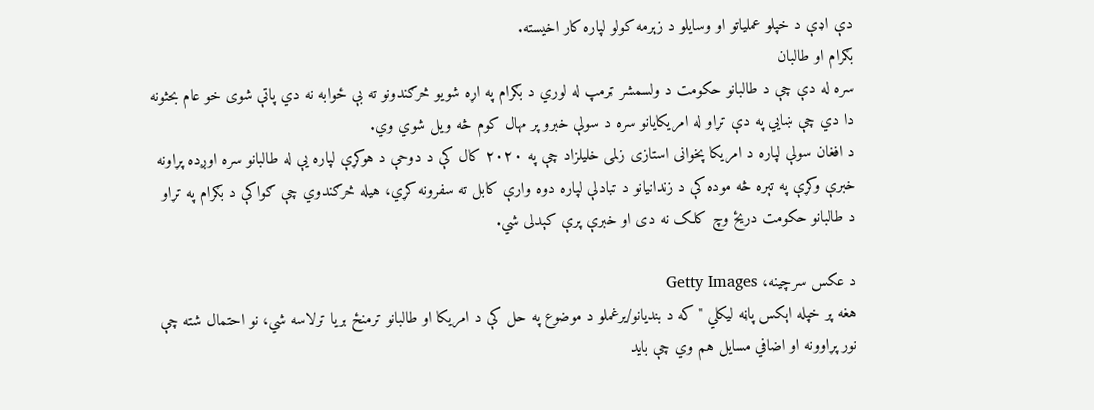دې اډې د خپلو عملیاتو او وسایلو د زېرمه کولو لپاره کار اخیسته.
بګرام او طالبان
سره له دې چې د طالبانو حکومت د ولسمشر ټرمپ له لوري د بګرام په اړه شویو څرګندونو ته بې ځوابه نه دي پاتې شوی خو عام بحثونه دا دي چې ښايي په دې تړاو له امریکایانو سره د سولې خبرو پر مهال کوم څه ویل شوي وي.
د افغان سولې لپاره د امریکا پخوانی استازی زلمی خلیلزاد چې په ۲۰۲۰ کال کې د دوحې د هوکړې لپاره یې له طالبانو سره اوږده پړاونه خبرې وکړې په تېره څه موده کې د زندانیانو د تبادلې لپاره دوه وارې کابل ته سفرونه کړي، هیله څرګندوي چې ګواکې د بګرام په تړاو د طالبانو حکومت دریځ وچ کلک نه دی او خبرې پرې کېدلی شي.

د عکس سرچینه، Getty Images
هغه پر خپله اېکس پاڼه لیکلي " که د بندیانو/یرغملو د موضوع په حل کې د امریکا او طالبانو ترمنځ بریا ترلاسه شي، نو احتمال شته چې نور پړاوونه او اضافي مسایل هم وي چې باید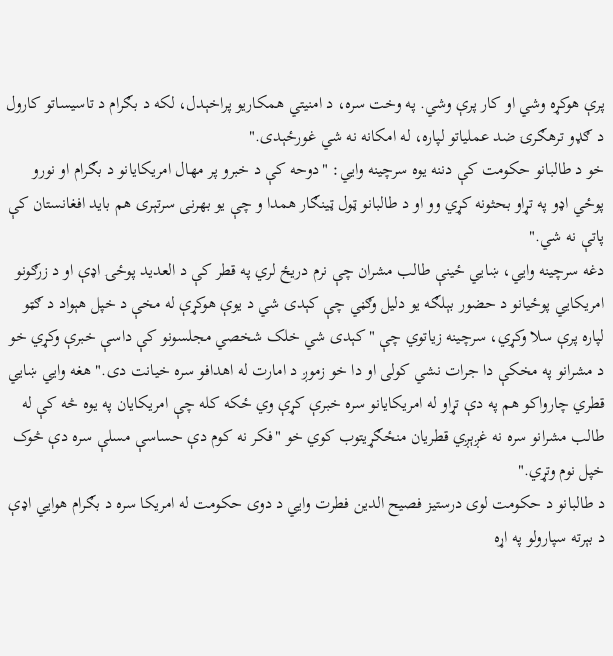پرې هوکړه وشي او کار پرې وشي. په وخت سره، د امنیتي همکاریو پراخېدل، لکه د بګرام د تاسیساتو کارول د ګډو ترهګرۍ ضد عملیاتو لپاره، له امکانه نه شي غورځېدی."
خو د طالبانو حکومت کې دننه یوه سرچینه وايي: "دوحه کې د خبرو پر مهال امریکایانو د بګرام او نورو پوځي اډو په تړاو بحثونه کړي وو او د طالبانو ټول ټینګار همدا و چې یو بهرنی سرتېری هم باید افغانستان کې پاتې نه شي."
دغه سرچینه وايي، ښايي ځینې طالب مشران چې نرم دریځ لري په قطر کې د العدید پوځۍ اډې او د زرګونو امریکايي پوځیانو د حضور بېلګه یو دلیل وګڼي چې کېدی شي د یوې هوکړې له مخې د خپل هېواد د ګټو لپاره پرې سلا وکړي، سرچینه زیاتوي چې "کېدی شي خلک شخصي مجلسونو کې داسې خبرې وکړي خو د مشرانو په مخکې دا جرات نشي کولی او دا خو زموږ د امارت له اهدافو سره خیانت دی." هغه وايي ښايي قطري چارواکو هم په دې تړاو له امریکایانو سره خبرې کړې وي ځکه کله چې امریکایان په یوه څه کې له طالب مشرانو سره نه غږېږي قطریان منځګړیتوب کوي خو "فکر نه کوم دې حساسې مسلې سره دې څوک خپل نوم وتړي."
د طالبانو د حکومت لوی درستیز فصیح الدین فطرت وايي د دوی حکومت له امریکا سره د بګرام هوايي اډې د بېرته سپارولو په اړه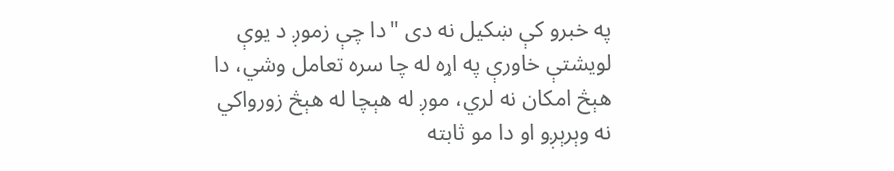په خبرو کې ښکیل نه دی "دا چې زموږ د یوې لویشتې خاورې په اړه له چا سره تعامل وشي، دا هېڅ امکان نه لري، موږ له هېچا له هېڅ زورواکي نه وېرېږو او دا مو ثابته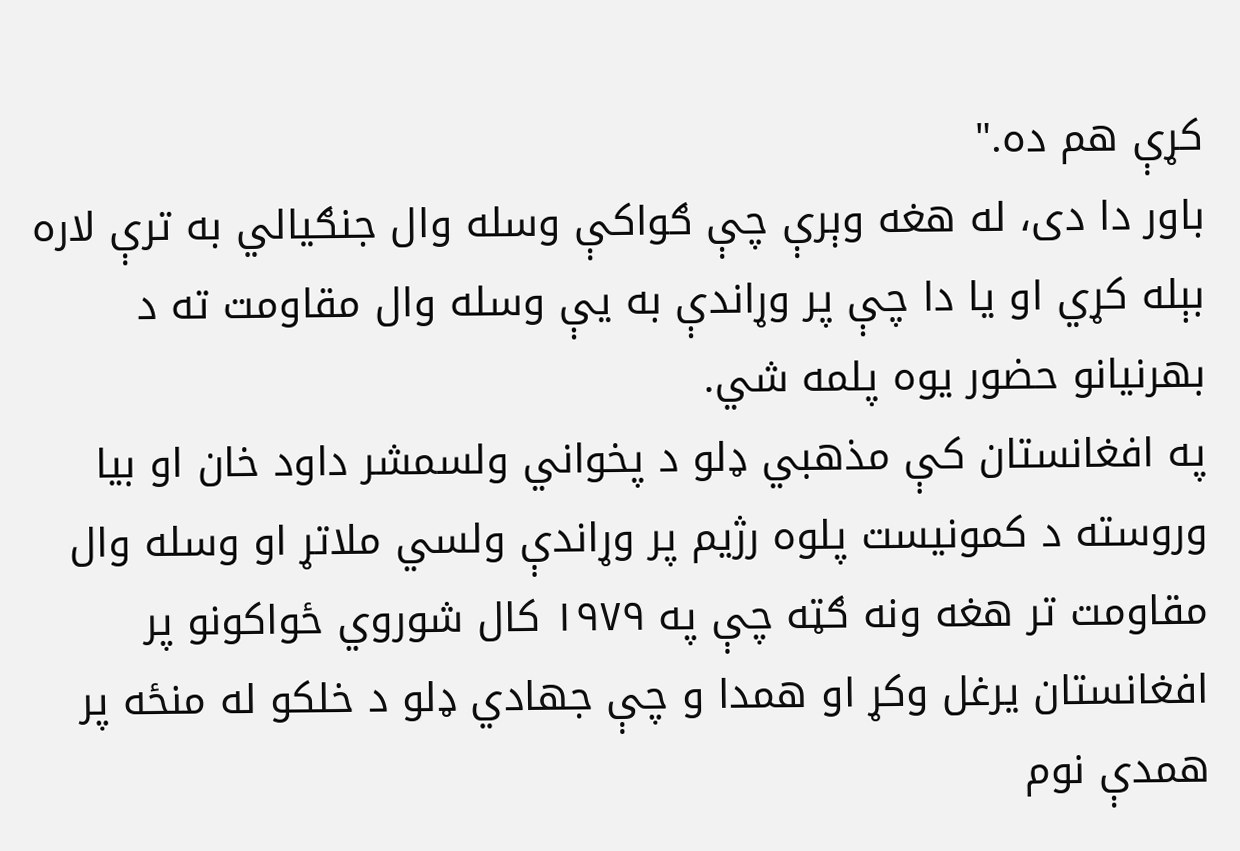کړې هم ده."
باور دا دی، له هغه وېرې چې ګواکې وسله وال جنګیالي به ترې لاره بېله کړي او یا دا چې پر وړاندې به یې وسله وال مقاومت ته د بهرنیانو حضور یوه پلمه شي.
په افغانستان کې مذهبي ډلو د پخواني ولسمشر داود خان او بیا وروسته د کمونیست پلوه رژیم پر وړاندې ولسي ملاتړ او وسله وال مقاومت تر هغه ونه ګټه چې په ۱۹۷۹ کال شوروي ځواکونو پر افغانستان یرغل وکړ او همدا و چې جهادي ډلو د خلکو له منځه پر همدې نوم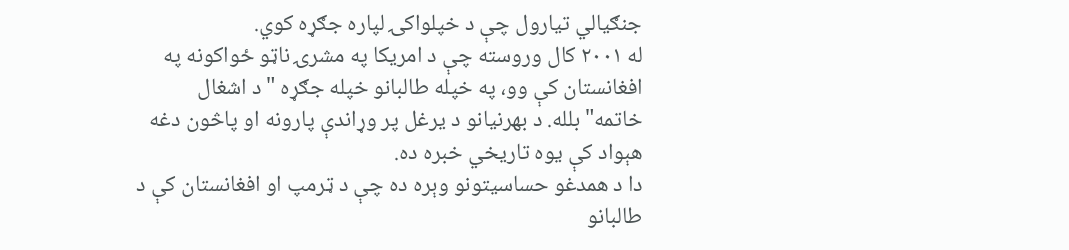جنګیالي تیارول چې د خپلواکۍ لپاره جګړه کوي.
له ۲۰۰۱ کال وروسته چې د امریکا په مشرۍ ناټو ځواکونه په افغانستان کې وو، په خپله طالبانو خپله جګړه "د اشغال خاتمه" بلله. د بهرنیانو د یرغل پر وړاندې پارونه او پاڅون دغه هېواد کې یوه تاریخي خبره ده.
دا د همدغو حساسیتونو وېره ده چې د ټرمپ او افغانستان کې د طالبانو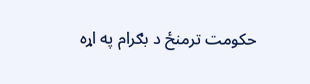حکومت ترمنځ د بګرام په اړه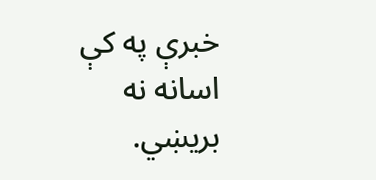خبرې په کې اسانه نه بريښي.